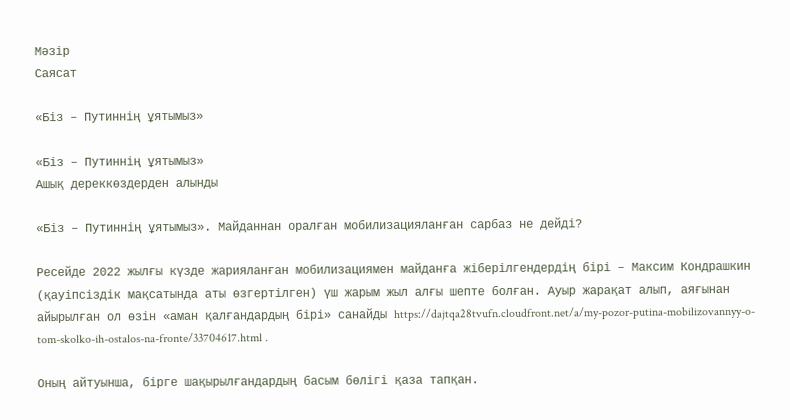Мәзір
Саясат

«Біз – Путиннің ұятымыз»

«Біз – Путиннің ұятымыз»
Ашық дереккөздерден алынды

«Біз – Путиннің ұятымыз». Майданнан оралған мобилизацияланған сарбаз не дейді?

Ресейде 2022 жылғы күзде жарияланған мобилизациямен майданға жіберілгендердің бірі – Максим Кондрашкин (қауіпсіздік мақсатында аты өзгертілген) үш жарым жыл алғы шепте болған. Ауыр жарақат алып, аяғынан айырылған ол өзін «аман қалғандардың бірі» санайды https://dajtqa28tvufn.cloudfront.net/a/my-pozor-putina-mobilizovannyy-o-tom-skolko-ih-ostalos-na-fronte/33704617.html .

Оның айтуынша, бірге шақырылғандардың басым бөлігі қаза тапқан.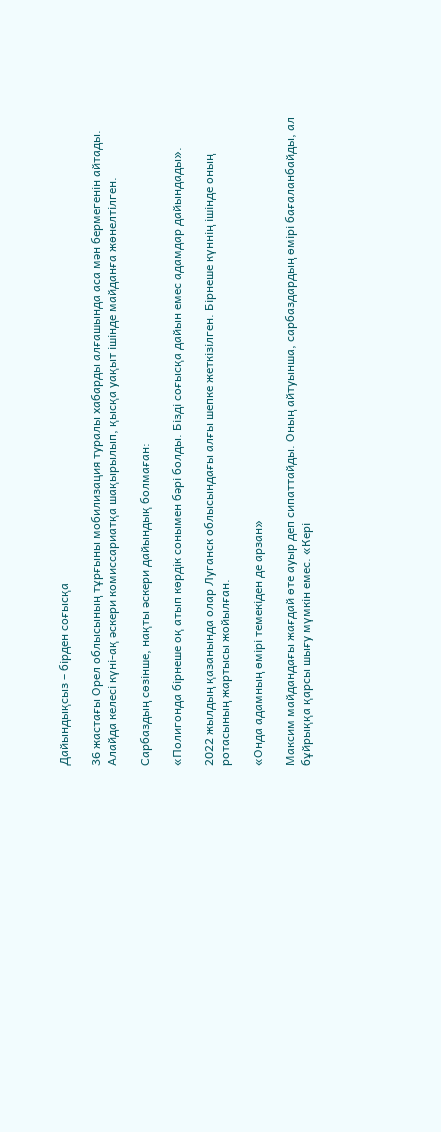Дайындықсыз – бірден соғысқа

36 жастағы Орел облысының тұрғыны мобилизация туралы хабарды алғашында аса мән бермегенін айтады. Алайда келесі күні-ақ әскери комиссариатқа шақырылып, қысқа уақыт ішінде майданға жөнелтілген.

Сарбаздың сөзінше, нақты әскери дайындық болмаған:

«Полигонда бірнеше оқ атып көрдік сонымен бәрі болды. Бізді соғысқа дайын емес адамдар дайындады».

2022 жылдың қазанында олар Луганск облысындағы алғы шепке жеткізілген. Бірнеше күннің ішінде оның ротасының жартысы жойылған.

«Онда адамның өмірі темекіден де арзан»

Максим майдандағы жағдай өте ауыр деп сипаттайды. Оның айтуынша, сарбаздардың өмірі бағаланбайды, ал бұйрыққа қарсы шығу мүмкін емес. «Кері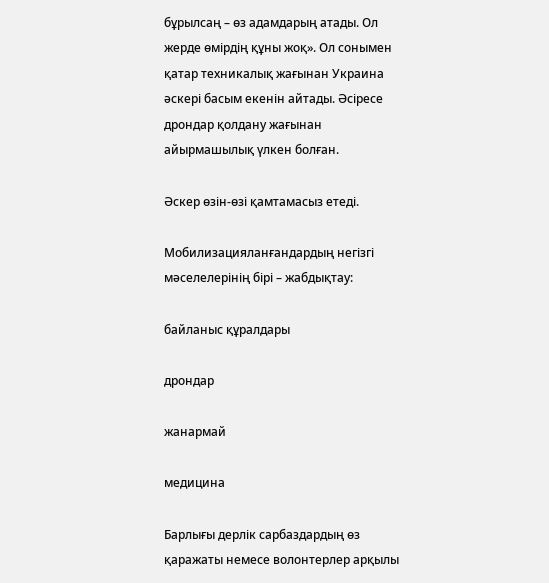бұрылсаң – өз адамдарың атады. Ол жерде өмірдің құны жоқ». Ол сонымен қатар техникалық жағынан Украина әскері басым екенін айтады. Әсіресе дрондар қолдану жағынан айырмашылық үлкен болған.

Әскер өзін-өзі қамтамасыз етеді.

Мобилизацияланғандардың негізгі мәселелерінің бірі – жабдықтау:

байланыс құралдары

дрондар

жанармай

медицина

Барлығы дерлік сарбаздардың өз қаражаты немесе волонтерлер арқылы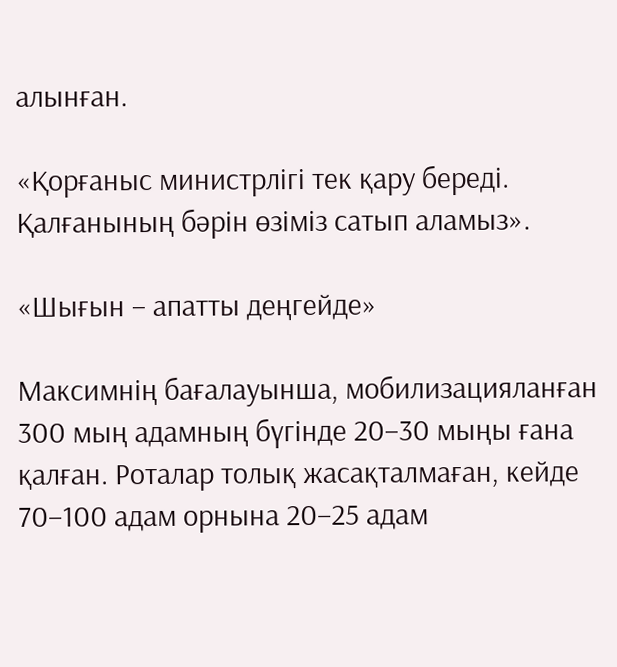алынған.

«Қорғаныс министрлігі тек қару береді. Қалғанының бәрін өзіміз сатып аламыз».

«Шығын – апатты деңгейде»

Максимнің бағалауынша, мобилизацияланған 300 мың адамның бүгінде 20–30 мыңы ғана қалған. Роталар толық жасақталмаған, кейде 70–100 адам орнына 20–25 адам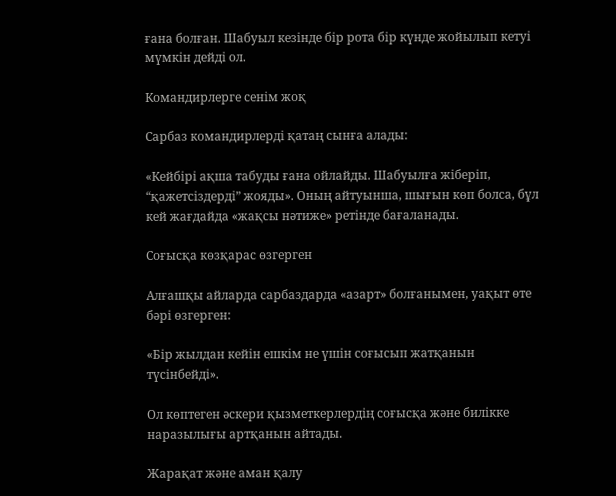ғана болған. Шабуыл кезінде бір рота бір күнде жойылып кетуі мүмкін дейді ол.

Командирлерге сенім жоқ

Сарбаз командирлерді қатаң сынға алады:

«Кейбірі ақша табуды ғана ойлайды. Шабуылға жіберіп, “қажетсіздерді” жояды». Оның айтуынша, шығын көп болса, бұл кей жағдайда «жақсы нәтиже» ретінде бағаланады.

Соғысқа көзқарас өзгерген

Алғашқы айларда сарбаздарда «азарт» болғанымен, уақыт өте бәрі өзгерген:

«Бір жылдан кейін ешкім не үшін соғысып жатқанын түсінбейді».

Ол көптеген әскери қызметкерлердің соғысқа және билікке наразылығы артқанын айтады.

Жарақат және аман қалу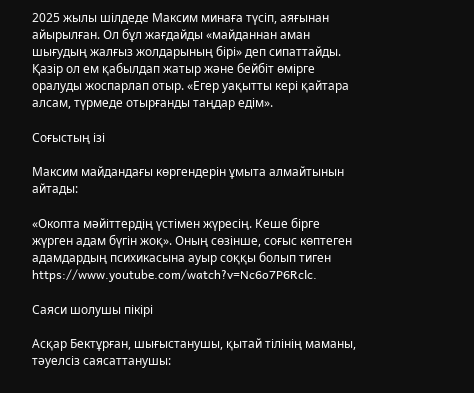2025 жылы шілдеде Максим минаға түсіп, аяғынан айырылған. Ол бұл жағдайды «майданнан аман шығудың жалғыз жолдарының бірі» деп сипаттайды. Қазір ол ем қабылдап жатыр және бейбіт өмірге оралуды жоспарлап отыр. «Егер уақытты кері қайтара алсам, түрмеде отырғанды таңдар едім».

Соғыстың ізі

Максим майдандағы көргендерін ұмыта алмайтынын айтады:

«Окопта мәйіттердің үстімен жүресің. Кеше бірге жүрген адам бүгін жоқ». Оның сөзінше, соғыс көптеген адамдардың психикасына ауыр соққы болып тиген https://www.youtube.com/watch?v=Nc6o7P6Rclc.

Саяси шолушы пікірі

Асқар Бектұрған, шығыстанушы, қытай тілінің маманы, тәуелсіз саясаттанушы: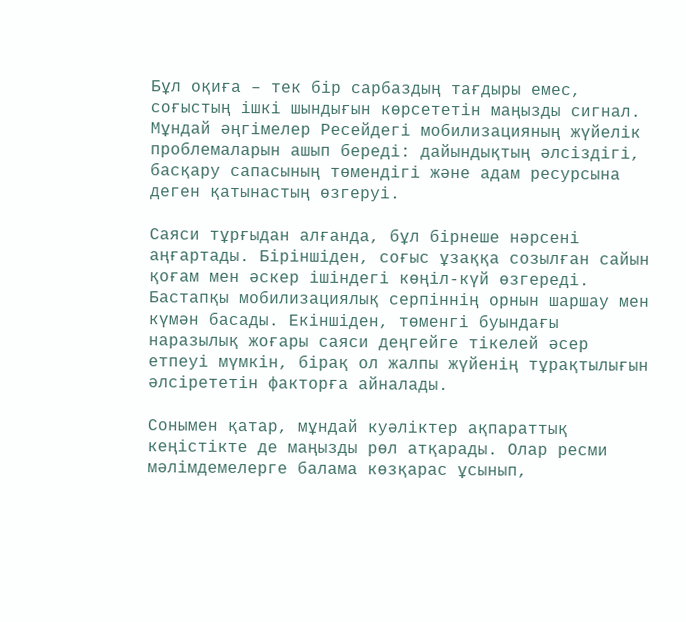Бұл оқиға – тек бір сарбаздың тағдыры емес, соғыстың ішкі шындығын көрсететін маңызды сигнал. Мұндай әңгімелер Ресейдегі мобилизацияның жүйелік проблемаларын ашып береді: дайындықтың әлсіздігі, басқару сапасының төмендігі және адам ресурсына деген қатынастың өзгеруі.

Саяси тұрғыдан алғанда, бұл бірнеше нәрсені аңғартады. Біріншіден, соғыс ұзаққа созылған сайын қоғам мен әскер ішіндегі көңіл-күй өзгереді. Бастапқы мобилизациялық серпіннің орнын шаршау мен күмән басады. Екіншіден, төменгі буындағы наразылық жоғары саяси деңгейге тікелей әсер етпеуі мүмкін, бірақ ол жалпы жүйенің тұрақтылығын әлсірететін факторға айналады.

Сонымен қатар, мұндай куәліктер ақпараттық кеңістікте де маңызды рөл атқарады. Олар ресми мәлімдемелерге балама көзқарас ұсынып,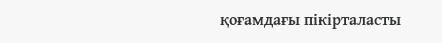қоғамдағы пікірталасты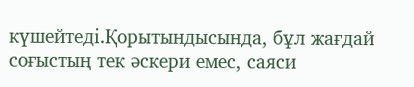күшейтеді.Қорытындысында, бұл жағдай соғыстың тек әскери емес, саяси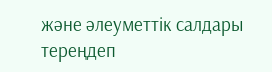және әлеуметтік салдары тереңдеп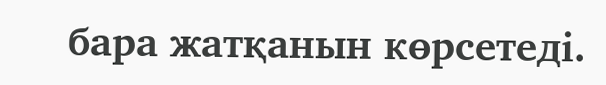бара жатқанын көрсетеді.